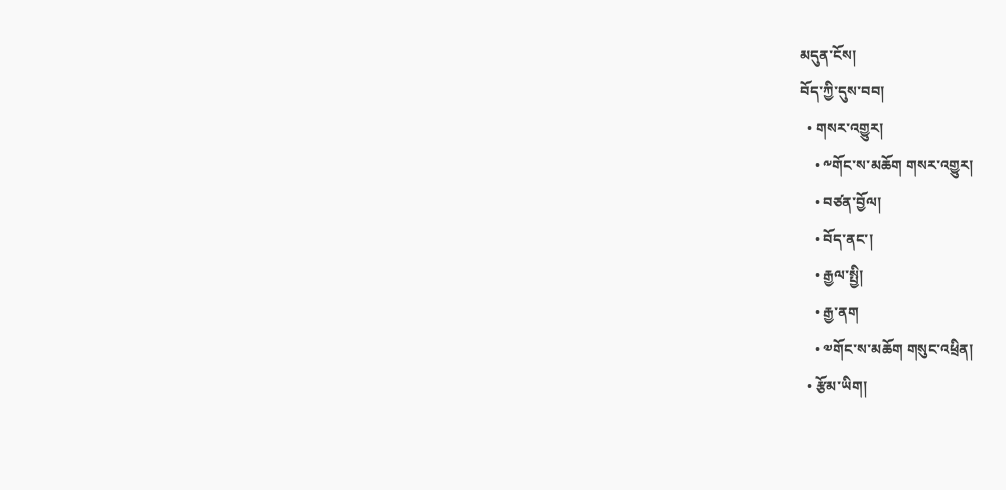མདུན་ངོས།
བོད་ཀྱི་དུས་བབ།
  • གསར་འགྱུར།
    • ༸གོང་ས་མཆོག གསར་འགྱུར།
    • བཙན་བྱོལ།
    • བོད་ནང་།
    • རྒྱལ་སྤྱི།
    • རྒྱ་ནག
    • ༧གོང་ས་མཆོག གསུང་འཕྲིན།
  • རྩོམ་ཡིག།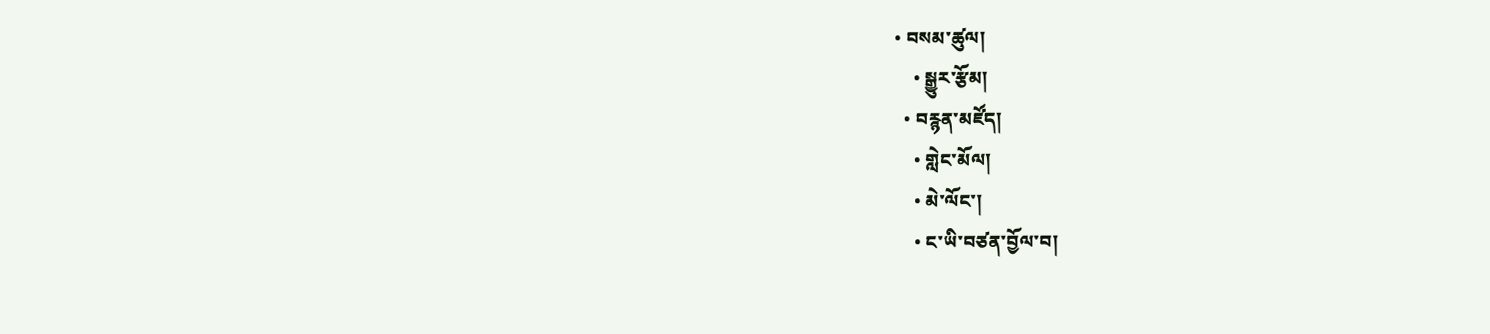• བསམ་ཚུལ།
    • སྒྱུར་རྩོམ།
  • བརྙན་མཛོད།
    • གླེང་མོལ།
    • མེ་ལོང་།
    • ང་ཡི་བཙན་བྱོལ་བ།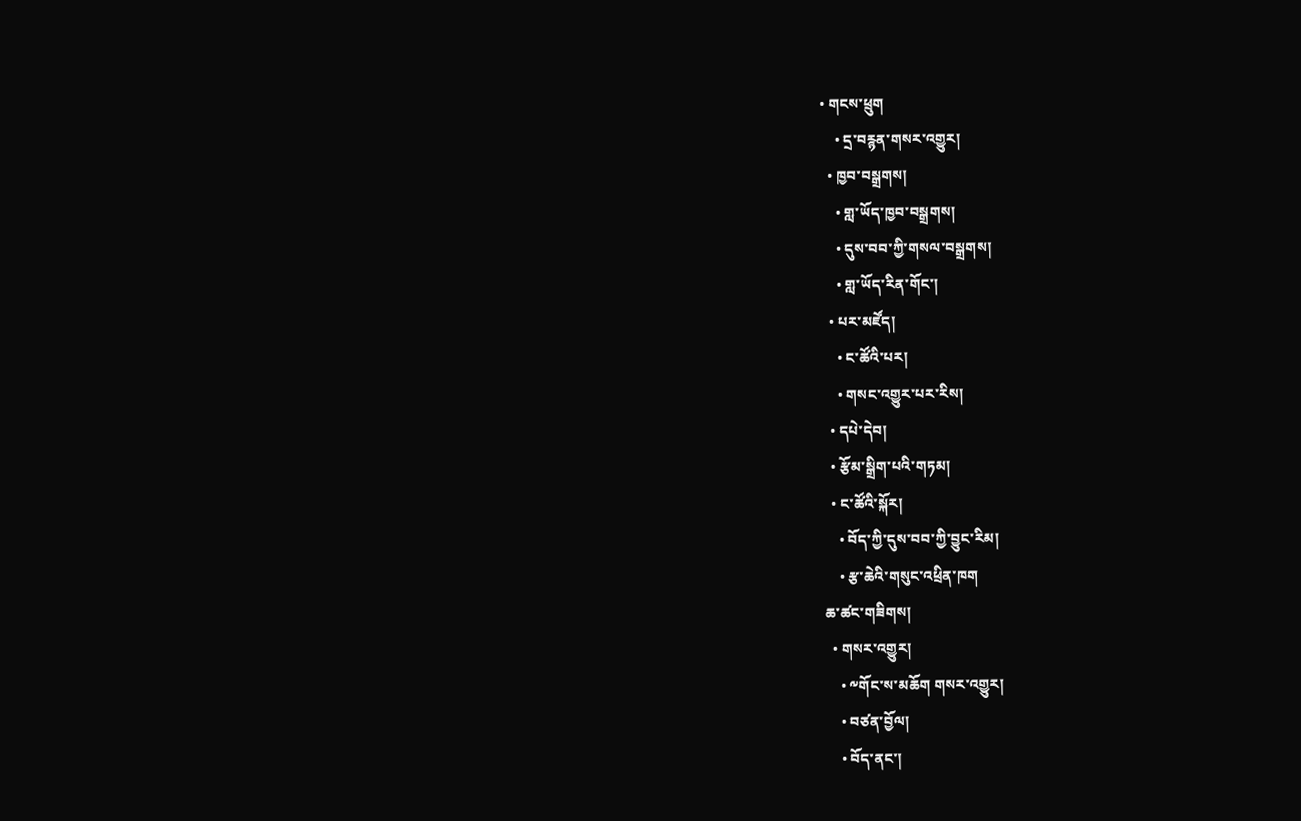• གངས་ཕྲུག
    • དྲ་བརྙན་གསར་འགྱུར།
  • ཁྱབ་བསྒྲགས།
    • གླ་ཡོད་ཁྱབ་བསྒྲགས།
    • དུས་བབ་ཀྱི་གསལ་བསྒྲགས།
    • གླ་ཡོད་རིན་གོང་།
  • པར་མཛོད།
    • ང་ཚོའི་པར།
    • གསང་འགྱུར་པར་རིས།
  • དཔེ་དེབ།
  • རྩོམ་སྒྲིག་པའི་གཏམ།
  • ང་ཚོའི་སྐོར།
    • བོད་ཀྱི་དུས་བབ་ཀྱི་བྱུང་རིམ།
    • རྩ་ཆེའི་གསུང་འཕྲིན་ཁག
ཆ་ཚང་གཟིགས།
  • གསར་འགྱུར།
    • ༸གོང་ས་མཆོག གསར་འགྱུར།
    • བཙན་བྱོལ།
    • བོད་ནང་།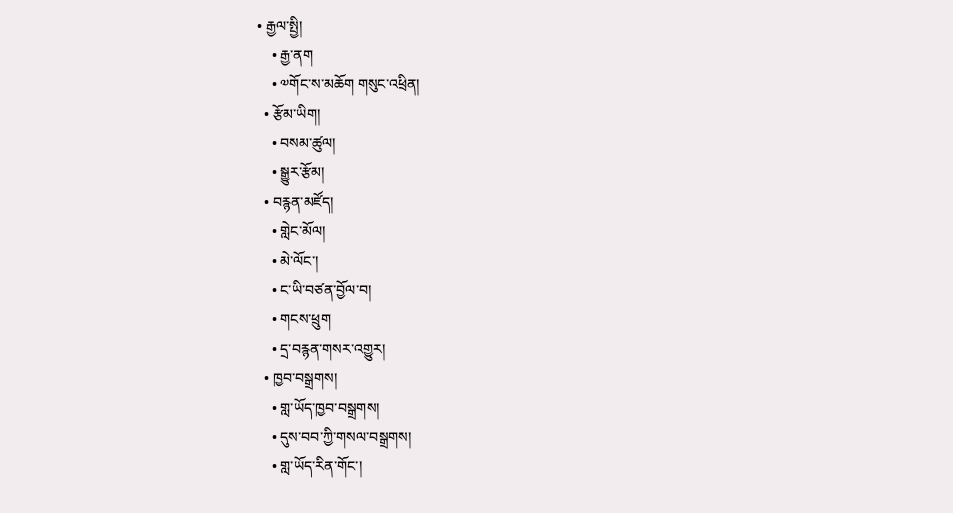• རྒྱལ་སྤྱི།
    • རྒྱ་ནག
    • ༧གོང་ས་མཆོག གསུང་འཕྲིན།
  • རྩོམ་ཡིག།
    • བསམ་ཚུལ།
    • སྒྱུར་རྩོམ།
  • བརྙན་མཛོད།
    • གླེང་མོལ།
    • མེ་ལོང་།
    • ང་ཡི་བཙན་བྱོལ་བ།
    • གངས་ཕྲུག
    • དྲ་བརྙན་གསར་འགྱུར།
  • ཁྱབ་བསྒྲགས།
    • གླ་ཡོད་ཁྱབ་བསྒྲགས།
    • དུས་བབ་ཀྱི་གསལ་བསྒྲགས།
    • གླ་ཡོད་རིན་གོང་།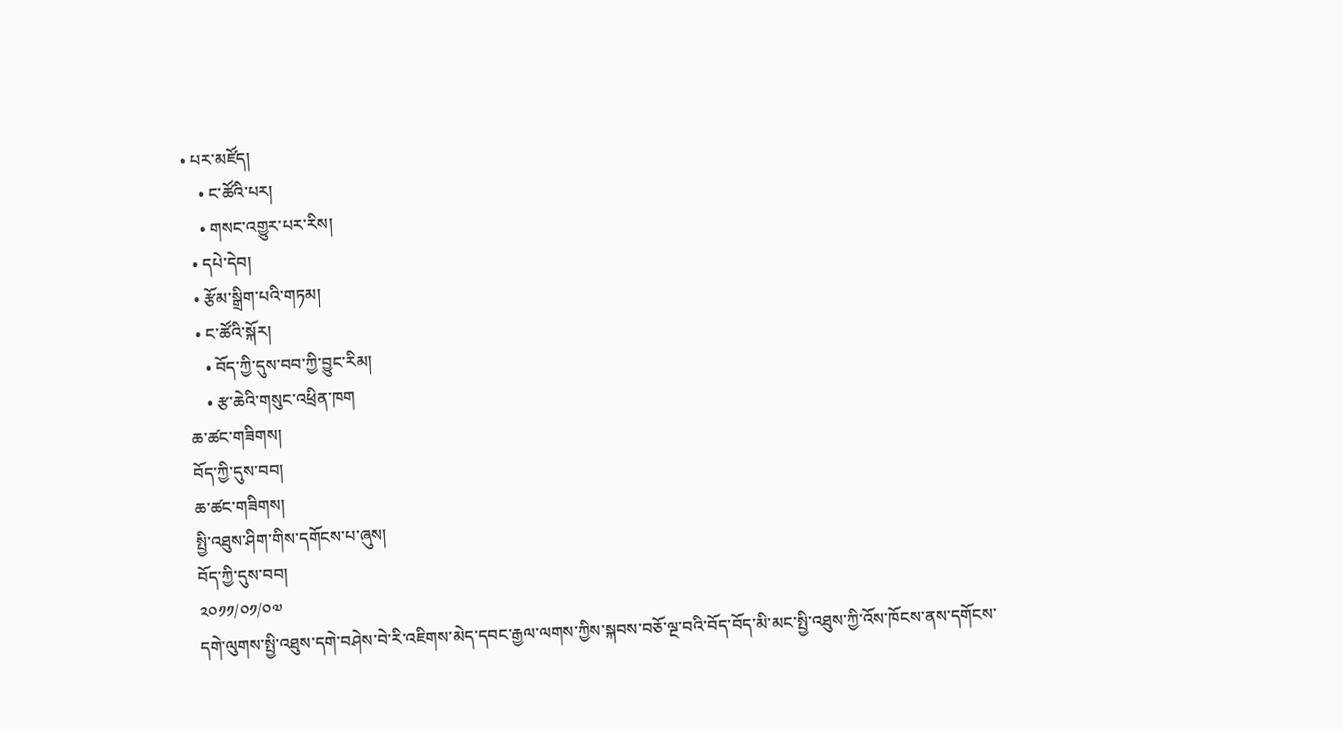• པར་མཛོད།
    • ང་ཚོའི་པར།
    • གསང་འགྱུར་པར་རིས།
  • དཔེ་དེབ།
  • རྩོམ་སྒྲིག་པའི་གཏམ།
  • ང་ཚོའི་སྐོར།
    • བོད་ཀྱི་དུས་བབ་ཀྱི་བྱུང་རིམ།
    • རྩ་ཆེའི་གསུང་འཕྲིན་ཁག
ཆ་ཚང་གཟིགས།
བོད་ཀྱི་དུས་བབ།
ཆ་ཚང་གཟིགས།
སྤྱི་འཐུས་ཤིག་གིས་དགོངས་པ་ཞུས།
བོད་ཀྱི་དུས་བབ།
༢༠༡༡/༠༡/༠༧
དགེ་ལུགས་སྤྱི་འཐུས་དགེ་བཤེས་བེ་རི་འཇིགས་མེད་དབང་རྒྱལ་ལགས་ཀྱིས་སྐབས་བཅོ་ལྔ་བའི་བོད་བོད་མི་མང་སྤྱི་འཐུས་ཀྱི་འོས་ཁོངས་ནས་དགོངས་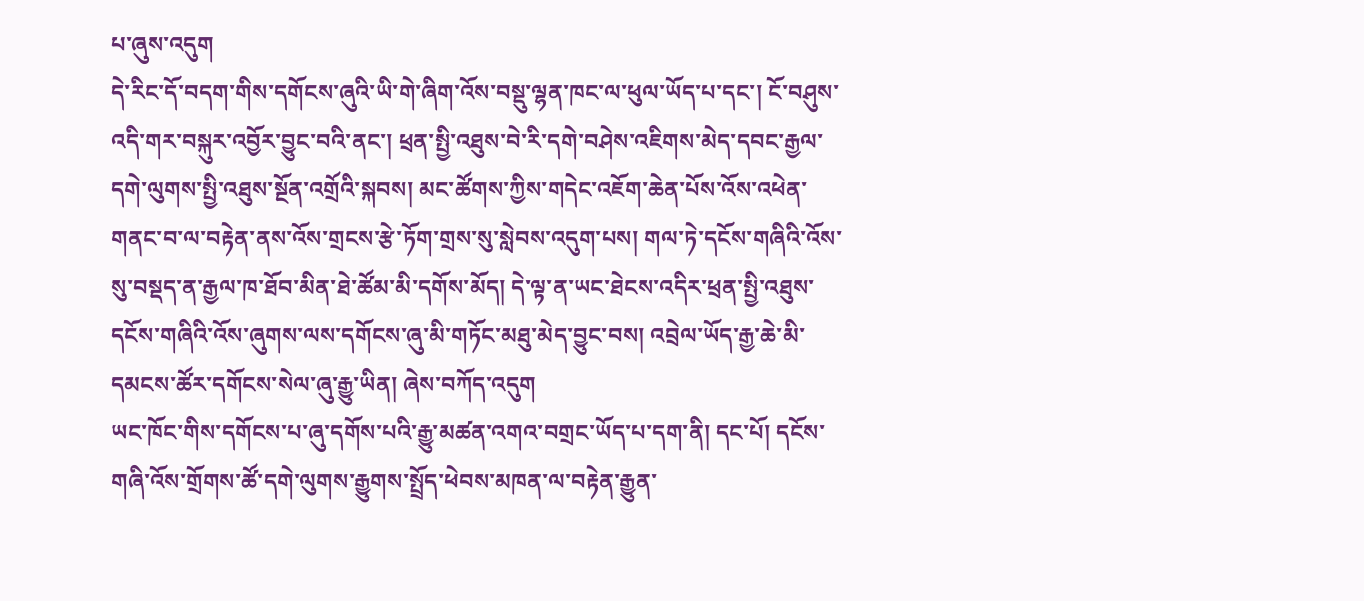པ་ཞུས་འདུག
དེ་རིང་དོ་བདག་གིས་དགོངས་ཞུའི་ཡི་གེ་ཞིག་འོས་བསྡུ་ལྷན་ཁང་ལ་ཕུལ་ཡོད་པ་དང་། ངོ་བཤུས་འདི་གར་བསྐུར་འབྱོར་བྱུང་བའི་ནང་། ཕྲན་སྤྱི་འཐུས་བེ་རི་དགེ་བཤེས་འཇིགས་མེད་དབང་རྒྱལ་དགེ་ལུགས་སྤྱི་འཐུས་སྔོན་འགྲོའི་སྐབས། མང་ཚོགས་ཀྱིས་གདེང་འཇོག་ཆེན་པོས་འོས་འཕེན་གནང་བ་ལ་བརྟེན་ནས་འོས་གྲངས་རྩེ་ཏོག་གྲས་སུ་སླེབས་འདུག་པས། གལ་ཏེ་དངོས་གཞིའི་འོས་སུ་བསྡད་ན་རྒྱལ་ཁ་ཐོབ་མིན་ཐེ་ཚོམ་མི་དགོས་མོད། དེ་ལྟ་ན་ཡང་ཐེངས་འདིར་ཕྲན་སྤྱི་འཐུས་དངོས་གཞིའི་འོས་ཞུགས་ལས་དགོངས་ཞུ་མི་གཏོང་མཐུ་མེད་བྱུང་བས། འབྲེལ་ཡོད་རྒྱ་ཆེ་མི་དམངས་ཚོར་དགོངས་སེལ་ཞུ་རྒྱུ་ཡིན། ཞེས་བཀོད་འདུག
ཡང་ཁོང་གིས་དགོངས་པ་ཞུ་དགོས་པའི་རྒྱུ་མཚན་འགའ་བགྲང་ཡོད་པ་དག་ནི། དང་པོ། དངོས་གཞི་འོས་གྲོགས་ཚོ་དགེ་ལུགས་རྒྱུགས་སྤྲོད་ཕེབས་མཁན་ལ་བརྟེན་རྒྱུན་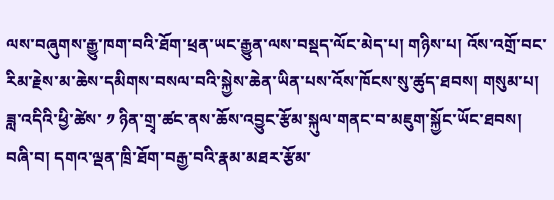ལས་བཞུགས་རྒྱུ་ཁག་བའི་ཐོག་ཕྲན་ཡང་རྒྱུན་ལས་བསྡད་ལོང་མེད་པ། གཉིས་པ། འོས་འགྲོ་བང་རིམ་རྗེས་མ་ཆེས་དམིགས་བསལ་བའི་སྐྱེས་ཆེན་ཡིན་པས་འོས་ཁོངས་སུ་ཚུད་ཐབས། གསུམ་པ། ཟླ་འདིའི་ཕྱི་ཚེས་ ༡ ཉིན་གྲྭ་ཚང་ནས་ཆོས་འབྱུང་རྩོམ་སྐུལ་གནང་བ་མཇུག་སྐྱོང་ཡོང་ཐབས། བཞི་བ། དགའ་ལྡན་ཁྲི་ཐོག་བརྒྱ་བའི་རྣམ་མཐར་རྩོམ་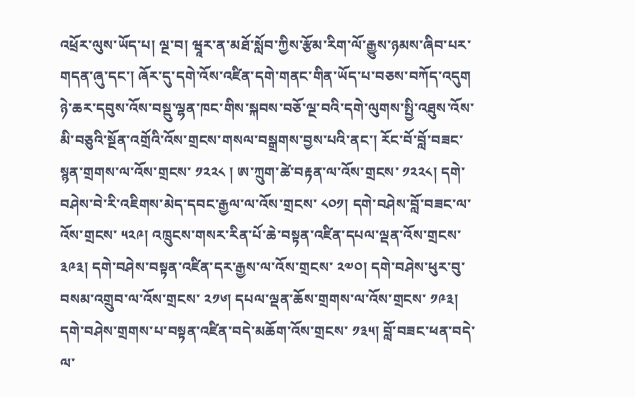འཕྲོར་ལུས་ཡོད་པ། ལྔ་བ། ཝཱར་ན་མཐོ་སློབ་ཀྱིས་རྩོམ་རིག་ལོ་རྒྱུས་ཉམས་ཞིབ་པར་གདན་ཞུ་དང་། ཞོར་དུ་དགེ་འོས་འཛིན་དགེ་གནང་གིན་ཡོད་པ་བཅས་བཀོད་འདུག
ཉེ་ཆར་དབུས་འོས་བསྡུ་ལྷན་ཁང་གིས་སྐབས་བཅོ་ལྔ་བའི་དགེ་ལུགས་སྤྱི་འཐུས་འོས་མི་བཅུའི་སྔོན་འགྲོའི་འོས་གྲངས་གསལ་བསྒྲགས་བྱས་པའི་ནང་། རོང་བོ་བློ་བཟང་སྙན་གྲགས་ལ་འོས་གྲངས་ ༡༢༢༨ ། ཨ་ཀྲུག་ཚེ་བརྟན་ལ་འོས་གྲངས་ ༡༢༢༨། དགེ་བཤེས་བེ་རི་འཇིགས་མེད་དབང་རྒྱལ་ལ་འོས་གྲངས་ ༨༠༡། དགེ་བཤེས་བློ་བཟང་ལ་འོས་གྲངས་ ༥༢༩། འཁྲུངས་གསར་རིན་པོ་ཆེ་བསྟན་འཛིན་དཔལ་ལྡན་འོས་གྲངས་ ༣༩༣། དགེ་བཤེས་བསྟན་འཛིན་དར་རྒྱས་ལ་འོས་གྲངས་ ༢༧༠། དགེ་བཤེས་ཕུར་བུ་བསམ་འགྲུབ་ལ་འོས་གྲངས་ ༢༡༦། དཔལ་ལྡན་ཆོས་གྲགས་ལ་འོས་གྲངས་ ༡༩༣། དགེ་བཤེས་གྲགས་པ་བསྟན་འཛིན་བདེ་མཆོག་འོས་གྲངས་ ༡༣༥། བློ་བཟང་ཕན་བདེ་ལ་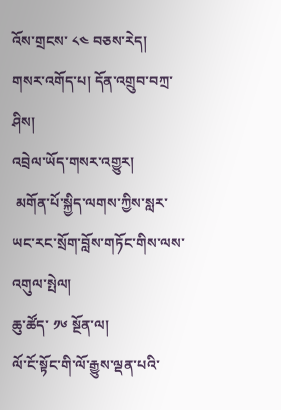འོས་གྲངས་ ༨༤ བཅས་རེད།
གསར་འགོད་པ། དོན་འགྲུབ་བཀྲ་ཤིས།
འབྲེལ་ཡོད་གསར་འགྱུར།
 མགོན་པོ་སྐྱིད་ལགས་ཀྱིས་སླར་ཡང་རང་སྲོག་བློས་གཏོང་གིས་ལས་འགུལ་སྤེལ།
ཆུ་ཚོད་ ༡༦ སྔོན་ལ།
ལོ་ངོ་སྟོང་གི་ལོ་རྒྱུས་ལྡན་པའི་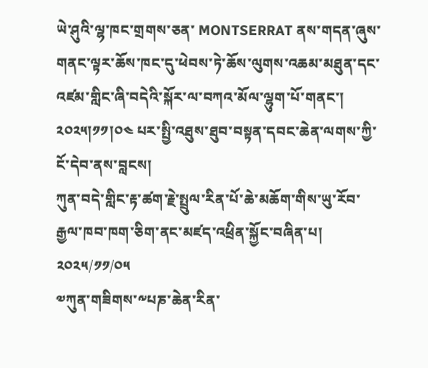ཡེ་ཤུའི་ལྷ་ཁང་གྲགས་ཅན་ MONTSERRAT ནས་གདན་ཞུས་གནང་ལྟར་ཆོས་ཁང་དུ་ཕེབས་ཏེ་ཆོས་ལུགས་འཆམ་མཐུན་དང་འཛམ་གླིང་ཞི་བདེའི་སྐོར་ལ་བཀའ་མོལ་ལྷུག་པོ་གནང་། ༢༠༢༥།༡༡།༠༤ པར་སྤྱི་འཐུས་ཐུབ་བསྟན་དབང་ཆེན་ལགས་ཀྱི་ངོ་དེབ་ནས་བླངས།
ཀུན་བདེ་གླིང་རྟ་ཚག་རྗེ་སྤྲུལ་རིན་པོ་ཆེ་མཆོག་གིས་ཡུ་རོབ་རྒྱལ་ཁབ་ཁག་ཅིག་ནང་མཛད་འཕྲིན་སྐྱོང་བཞིན་པ།
༢༠༢༥/༡༡/༠༥
༧ཀུན་གཟིགས་༸པཎ་ཆེན་རིན་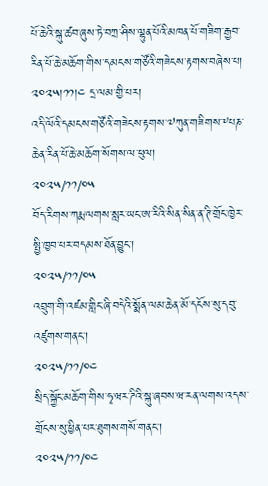པོ་ཆེའི་སྐུ་ཚབ་ཞུས་ཏེ་བཀྲ་ཤིས་ལྷུན་པོའི་མཁན་པོ་གཟིག་རྒྱབ་རིན་པོ་ཆེ་མཆོག་གིས་དམངས་གཙོའི་གཟེངས་རྟགས་བཞེས་པ། ༢༠༢༥།༡༡།༤ དྲ་ལམ་གྱི་པར།
འདི་ལོའི་དམངས་གཙོའི་གཟེངས་རྟགས་༧ཀུན་གཟིགས་༸པཎ་ཆེན་རིན་པོ་ཆེ་མཆོག་སོགས་ལ་ཕུལ།
༢༠༢༥/༡༡/༠༥
བོད་རིགས་ཀརྨ་ལགས་སླར་ཡང་ཨ་རིའི་སིན་སིན་ན་ཊི་གྲོང་ཁྱེར་སྤྱི་ཁྱབ་པར་བདམས་ཐོན་བྱུང་།
༢༠༢༥/༡༡/༠༥
འབྲུག་གི་འཛམ་གླིང་ཞི་བདེའི་སྨོན་ལམ་ཆེན་མོ་དངོས་སུ་དབུ་འཛུགས་གནང་།
༢༠༢༥/༡༡/༠༤
སྲིད་སྐྱོང་མཆོག་གིས་ཧྭ་ཝར་ཌིའི་སྐུ་ཞབས་ཝ་རན་ལགས་འདས་གྲོངས་སུ་ཕྱིན་པར་ཐུགས་གསོ་གནང་།
༢༠༢༥/༡༡/༠༤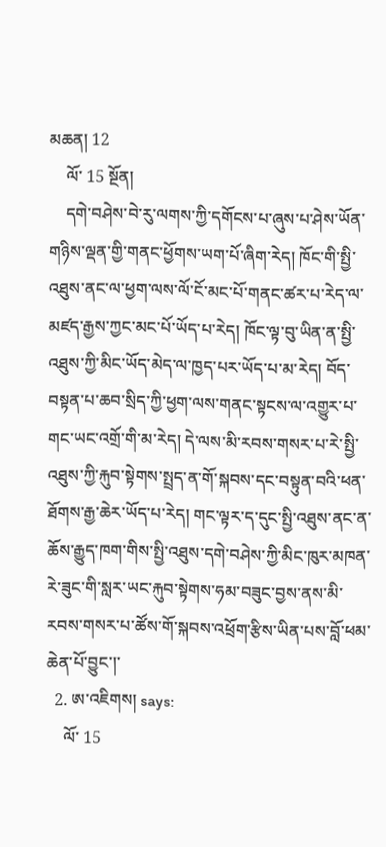མཆན། 12
    ལོ་ 15 སྔོན།
    དགེ་བཤེས་བེ་རུ་ལགས་ཀྱི་དགོངས་པ་ཞུས་པ་ཤེས་ཡོན་གཉིས་ལྡན་གྱི་གནང་ཕྱོགས་ཡག་པོ་ཞིག་རེད། ཁོང་གི་སྤྱི་འཐུས་ནང་ལ་ཕྱག་ལས་ལོ་ངོ་མང་པོ་གནང་ཚར་པ་རེད་ལ་མཛད་རྒྱས་ཀྱང་མང་པོ་ཡོད་པ་རེད། ཁོང་ལྟ་བུ་ཡིན་ན་སྤྱི་འཐུས་ཀྱི་མིང་ཡོད་མེད་ལ་ཁྱད་པར་ཡོད་པ་མ་རེད། བོད་བསྟན་པ་ཆབ་སྲིད་ཀྱི་ཕྱག་ལས་གནང་སྟངས་ལ་འགྱུར་པ་གང་ཡང་འགྲོ་གི་མ་རེད། དེ་ལས་མི་རབས་གསར་པ་རེ་སྤྱི་འཐུས་ཀྱི་རྐུབ་སྟེགས་སྤྲད་ན་གོ་སྐབས་དང་བསྟུན་བའི་ཕན་ཐོགས་རྒྱ་ཆེར་ཡོད་པ་རེད། གང་ལྟར་ད་དུང་སྤྱི་འཐུས་ནང་ན་ཆོས་རྒྱུད་ཁག་གིས་སྤྱི་འཐུས་དགེ་བཤེས་ཀྱི་མིང་ཁུར་མཁན་རེ་ཟུང་གི་སླར་ཡང་རྐུབ་སྟེགས་ཧམ་བཟུང་བྱས་ནས་མི་རབས་གསར་པ་ཚོས་གོ་སྐབས་འཕྲོག་རྩིས་ཡིན་པས་བློ་ཕམ་ཆེན་པོ་བྱུང་།་
  2. ཨ་འཇིགས། says:
    ལོ་ 15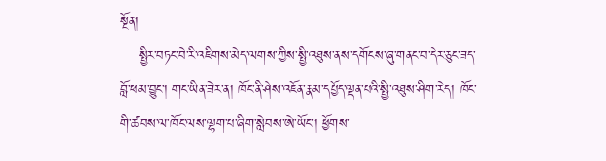སྔོན།
    སྤྱིར་བཏང་བེ་རི་འཇིགས་མེད་ལགས་ཀྱིས་སྤྱི་འཐུས་ནས་དགོངས་ཞུ་གནང་བ་དེར་ཅུང་ཟད་བློ་ཕམ་བྱུང་། གང་ཡིན་ཟེར་ན། ཁོང་ནི་ཤེས་འཇོན་རྣམ་དཔྱོད་ལྡན་པའི་སྤྱི་འཐུས་ཤིག་རེད། ཁོང་གི་ཚབས་ལ་ཁོང་ལས་ལྷག་པ་ཞིག་སླེབས་ཨེ་ཡོང་། ཕྱོགས་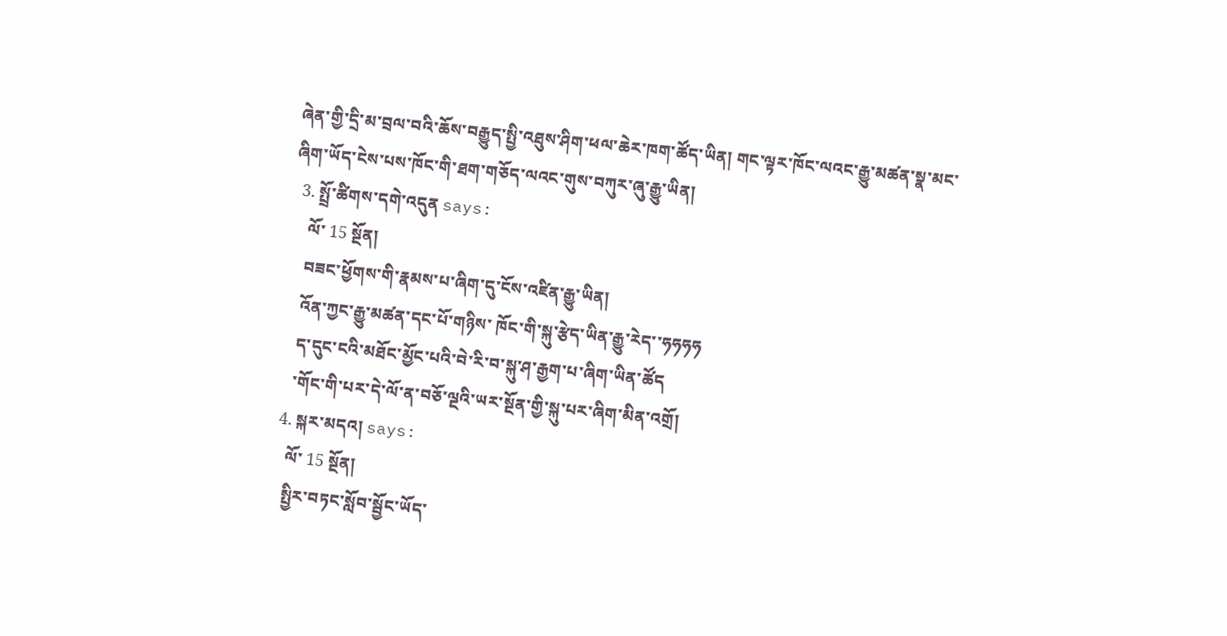ཞེན་གྱི་དྲི་མ་བྲལ་བའི་ཆོས་བརྒྱུད་སྤྱི་འཐུས་ཤིག་ཕལ་ཆེར་ཁག་ཚོད་ཡིན། གང་ལྟར་ཁོང་ལའང་རྒྱུ་མཚན་སྣ་མང་ཞིག་ཡོད་ངེས་པས་ཁོང་གི་ཐག་གཅོད་ལའང་གུས་བཀུར་ཞུ་རྒྱུ་ཡིན།
  3. སྤྲོ་ཚིགས་དགེ་འདུན says:
    ལོ་ 15 སྔོན།
    བཟང་ཕྱོགས་གི་རྣམས་པ་ཞིག་དུ་ངོས་འཛིན་རྒྱུ་ཡིན།
    འོན་ཀྱང་རྒྱུ་མཚན་དང་པོ་གཉིས་ ཁོང་གི་སྐུ་རྩེད་ཡིན་རྒྱུ་རེད་་ཧཧཧཧ
    ད་དུང་ངའི་མཐོང་མྱོང་པའི་བེ་རི་བ་སྐུ་ཤ་རྒྱག་པ་ཞིག་ཡིན་ཚོད
    ་གོང་གི་པར་དེ་ལོ་ན་བཅོ་ལྔའི་ཡར་སྔོན་གྱི་སྐུ་པར་ཞིག་མིན་འགྲོ།
  4. སྐར་མདའ། says:
    ལོ་ 15 སྔོན།
    སྤྱིར་བཏང་སློབ་སྦྱོང་ཡོད་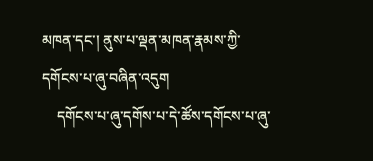མཁན་དང་། ནུས་པ་ལྡན་མཁན་རྣམས་ཀྱི་དགོངས་པ་ཞུ་བཞིན་འདུག
    དགོངས་པ་ཞུ་དགོས་པ་དེ་ཚོས་དགོངས་པ་ཞུ་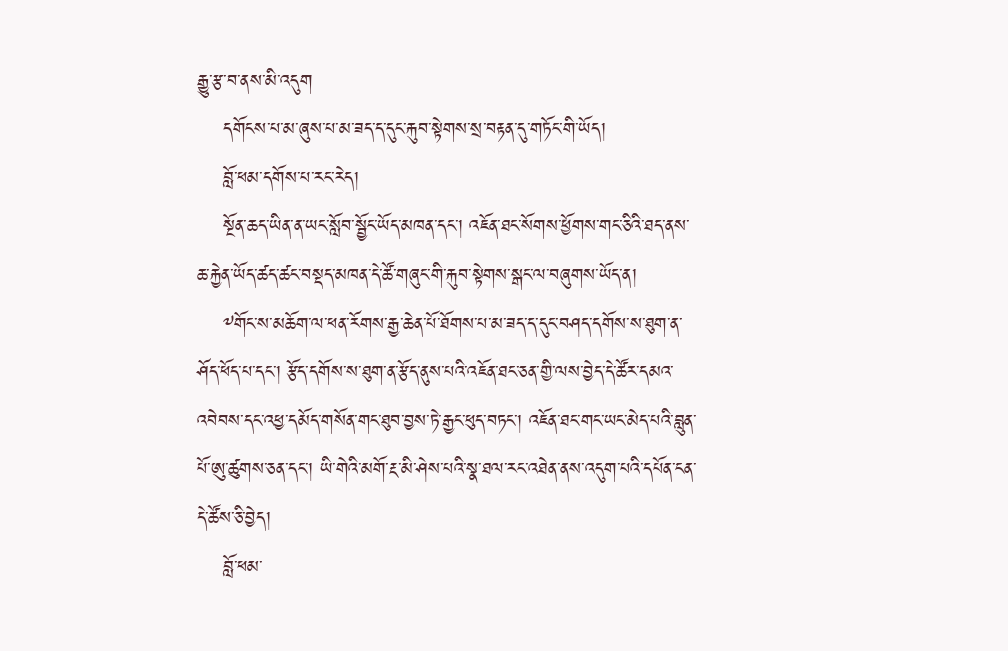རྒྱུ་རྩ་བ་ནས་མི་འདུག
    དགོངས་པ་མ་ཞུས་པ་མ་ཟད་ད་དུང་རྐུབ་སྟེགས་སྲ་བརྟན་དུ་གཏོང་གི་ཡོད།
    བློ་ཕམ་དགོས་པ་རང་རེད།
    སྔོན་ཆད་ཡིན་ན་ཡང་སློབ་སྦྱོང་ཡོད་མཁན་དང་། འཇོན་ཐང་སོགས་ཕྱོགས་གང་ཅིའི་ཐད་ནས་ཆ་རྐྱེན་ཡོད་ཚད་ཚང་བསྡད་མཁན་དེ་ཚོ་གཞུང་གི་རྐུབ་སྟེགས་སྒང་ལ་བཞུགས་ཡོད་ན།
    ༸གོང་ས་མཆོག་ལ་ཕན་རོགས་རྒྱ་ཆེན་པོ་ཐོགས་པ་མ་ཟད་ད་དུང་བཤད་དགོས་ས་ཐུག་ན་ཤོད་ཕོད་པ་དང་། རྩོད་དགོས་ས་ཐུག་ན་རྩོད་ནུས་པའི་འཇོན་ཐང་ཅན་གྱི་ལས་བྱེད་དེ་ཚོར་དམའ་འབེབས་དང་འཕྱ་དམོད་གསོན་གང་ཐུབ་བྱས་ཏེ་རྒྱང་ཕུད་བཏང་། འཇོན་ཐང་གང་ཡང་མེད་པའི་བླུན་པོ་ཨུ་ཚུགས་ཅན་དང་། ཡི་གེའི་མགོ་རྔ་མི་ཤེས་པའི་སྣ་ཐལ་རང་འཐེན་ནས་འདུག་པའི་དཔོན་ངན་དེ་ཚོས་ཅི་བྱེད།
    བློ་ཕམ་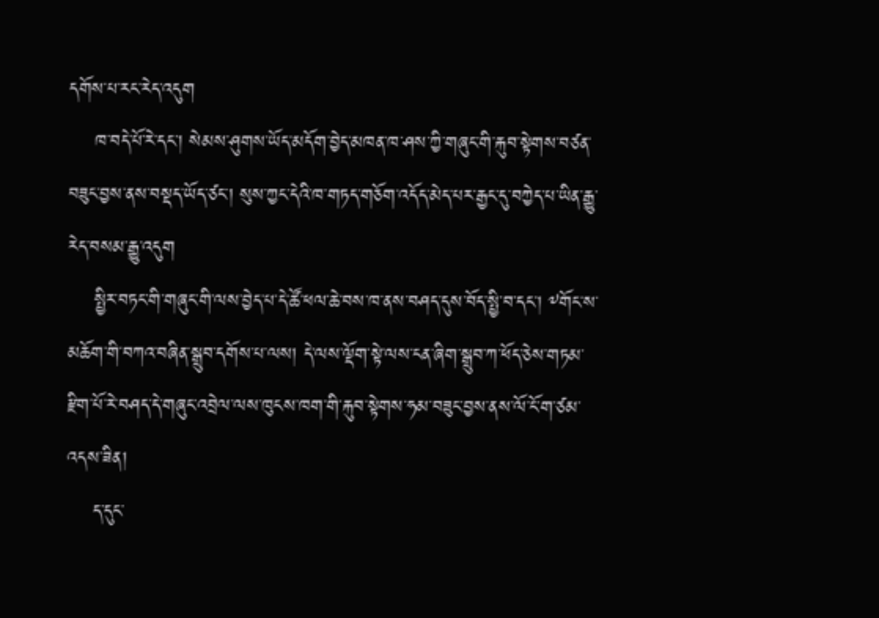དགོས་པ་རང་རེད་འདུག
    ཁ་བདེ་པོ་རེ་དང་། སེམས་ཤུགས་ཡོད་མདོག་བྱེད་མཁན་ཁ་ཤས་ཀྱི་གཞུང་གི་རྐུབ་སྟེགས་བཙན་བཟུང་བྱས་ནས་བསྡད་ཡོད་ཙང་། སུས་ཀྱང་དེའི་ཁ་གཏད་གཅོག་འདོད་མེད་པར་རྒྱང་དུ་བཀྱེད་པ་ཡིན་རྒྱུ་རེད་བསམ་རྒྱུ་འདུག
    སྤྱིར་བཏང་གི་གཞུང་གི་ལས་བྱེད་པ་དེ་ཚོ་ཕལ་ཆེ་བས་ཁ་ནས་བཤད་དུས་བོད་སྤྱི་བ་དང་། ༸གོང་ས་མཆོག་གི་བཀའ་བཞིན་སྒྲུབ་དགོས་པ་ལས། དེ་ལས་ལྡོག་སྟེ་ལས་ངན་ཞིག་སྒྲུབ་ཀ་ཕོད་ཅེས་གཏམ་རྫིག་པོ་རེ་བཤད་དེ་གཞུང་འབྲེལ་ལས་ཁུངས་ཁག་གི་རྐུབ་སྟེགས་ཧམ་བཟུང་བྱས་ནས་ལོ་ངོ་ག་ཙམ་འདས་ཟིན།
    ད་དུང་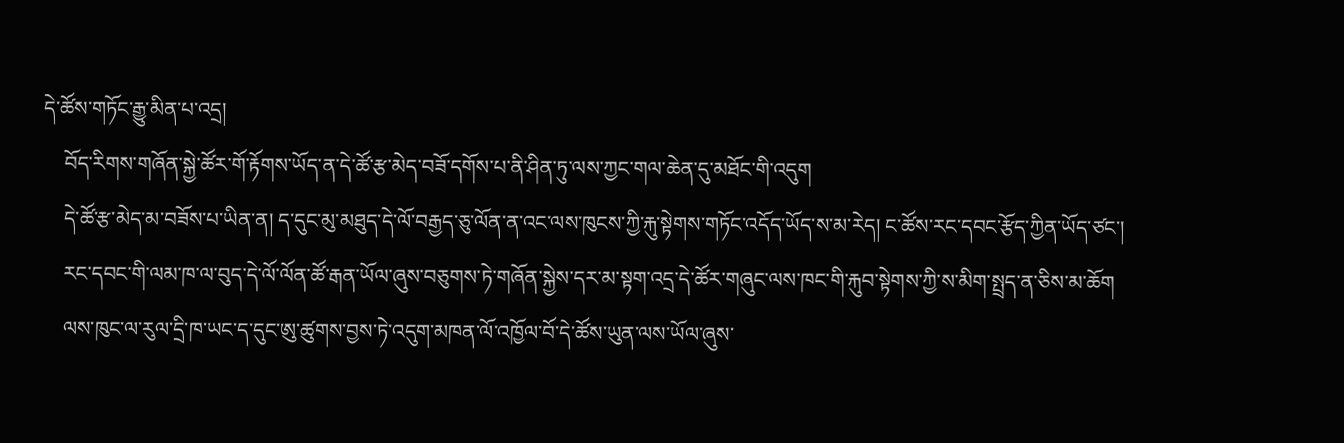དེ་ཚོས་གཏོང་རྒྱུ་མིན་པ་འདྲ།
    བོད་རིགས་གཞོན་སྐྱེ་ཚོར་གོ་རྟོགས་ཡོད་ན་དེ་ཚོ་རྩ་མེད་བཟོ་དགོས་པ་ནི་ཤིན་ཏུ་ལས་ཀྱང་གལ་ཆེན་དུ་མཐོང་གི་འདུག
    དེ་ཚོ་རྩ་མེད་མ་བཟོས་པ་ཡིན་ན། ད་དུང་མུ་མཐུད་དེ་ལོ་བརྒྱད་ཅུ་ལོན་ན་འང་ལས་ཁུངས་ཀྱི་རྐུ་སྟེགས་གཏོང་འདོད་ཡོད་ས་མ་རེད། ང་ཚོས་རང་དབང་རྩོད་ཀྱིན་ཡོད་ཙང་།
    རང་དབང་གི་ལམ་ཁ་ལ་བུད་དེ་ལོ་ལོན་ཚོ་རྒན་ཡོལ་ཞུས་བཅུགས་ཏེ་གཞོན་སྐྱེས་དར་མ་སྟག་འདྲ་དེ་ཚོར་གཞུང་ལས་ཁང་གི་རྐུབ་སྟེགས་ཀྱི་ས་མིག་སྤྲད་ན་ཅིས་མ་ཆོག
    ལས་ཁུང་ལ་རུལ་དྲི་ཁ་ཡང་ད་དུང་ཨུ་ཚུགས་བྱས་ཏེ་འདུག་མཁན་ལོ་འཁྱོལ་བོ་དེ་ཚོས་ཡུན་ལས་ཡོལ་ཞུས་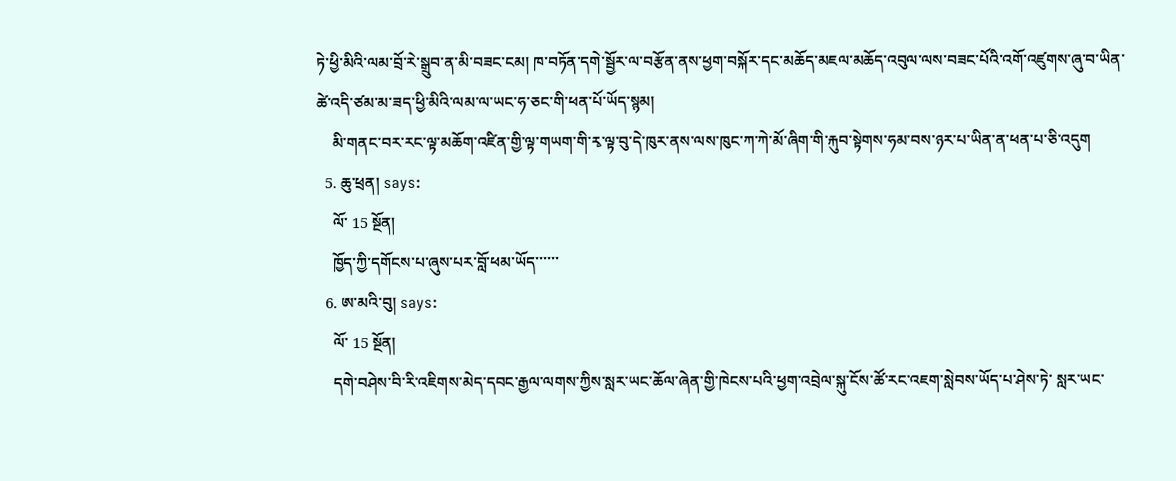ཏེ་ཕྱི་མིའི་ལམ་བྲོ་རེ་སྒྲུབ་ན་མི་བཟང་ངམ། ཁ་བཏོན་དགེ་སྦྱོར་ལ་བརྩོན་ནས་ཕྱག་བསྐོར་དང་མཆོད་མཇལ་མཆོད་འབུལ་ལས་བཟང་པོའི་འགོ་འཛུགས་ཞུ་བ་ཡིན་ཚེ་འདི་ཙམ་མ་ཟད་ཕྱི་མིའི་ལམ་ལ་ཡང་ཧ་ཅང་གི་ཕན་པོ་ཡོད་སྙམ།
    མི་གནང་བར་རང་ལྟ་མཆོག་འཛིན་གྱི་ལྟ་གཡག་གི་རྭ་ལྟ་བུ་དེ་ཁུར་ནས་ལས་ཁུང་ཀ་ཀེ་མོ་ཞིག་གི་རྐུབ་སྟེགས་ཧམ་བས་ཉར་པ་ཡིན་ན་ཕན་པ་ཅི་འདུག
  5. ཆུ་ཕྲན། says:
    ལོ་ 15 སྔོན།
    ཁྱོད་ཀྱི་དགོངས་པ་ཞུས་པར་བློ་ཕམ་ཡོད་་་་་་
  6. ཨ་མའི་བུ། says:
    ལོ་ 15 སྔོན།
    དགེ་བཤེས་བི་རི་འཇིགས་མེད་དབང་རྒྱལ་ལགས་ཀྱིས་སླར་ཡང་ཆོལ་ཞེན་གྱི་ཁེངས་པའི་ཕྱག་འབྲེལ་སྐུ་ངོས་ཚོ་རང་འཇག་སླེབས་ཡོད་པ་ཤེས་ཏེ་ སླར་ཡང་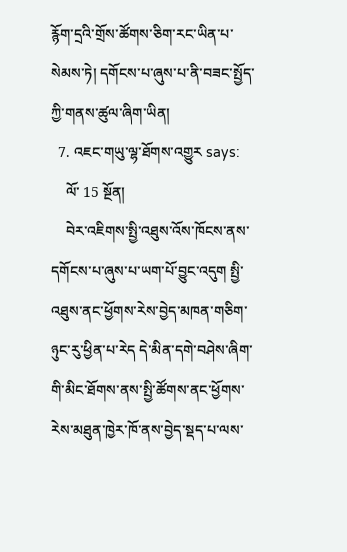རྙོག་དྲའི་གྲོས་ཚོགས་ཅིག་རང་ཡིན་པ་སེམས་ཏེ། དགོངས་པ་ཞུས་པ་ནི་བཟང་སྤྱོད་ཀྱི་གནས་ཚུལ་ཞིག་ཡིན།
  7. འཇང་གཡུ་ལྷ་ཐོགས་འགྱུར says:
    ལོ་ 15 སྔོན།
    བེར་འཇིགས་སྤྱི་འཐུས་འོས་ཁོངས་ནས་དགོངས་པ་ཞུས་པ་ཡག་པོ་བྱུང་འདུག སྤྱི་འཐུས་ནང་ཕྱོགས་རེས་བྱེད་མཁན་གཅིག་ཉུང་རུ་ཕྱིན་པ་རེད དེ་མིན་དགེ་བཤེས་ཞིག་གི་མིང་ཐོགས་ནས་སྤྱི་ཚོགས་ནང་ཕྱོགས་རེས་མཐུན་ཁྱེར་ཁོ་ནས་བྱེད་སྡད་པ་ལས་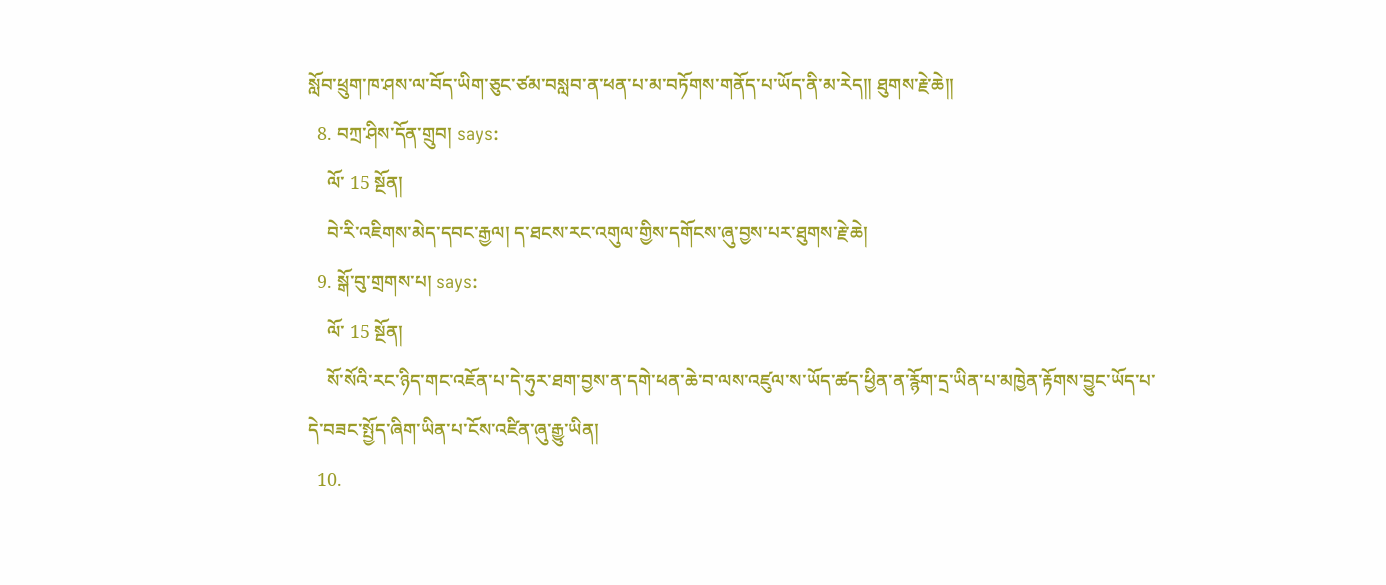སློབ་ཕྲུག་ཁ་ཤས་ལ་བོད་ཡིག་ཅུང་ཙམ་བསླབ་ན་ཕན་པ་མ་བཏོགས་གནོད་པ་ཡོད་ནི་མ་རེད།། ཐུགས་རྗེ་ཆེ།།
  8. བཀྲ་ཤིས་དོན་གྲུབ། says:
    ལོ་ 15 སྔོན།
    བེ་རི་འཇིགས་མེད་དབང་རྒྱལ། ད་ཐངས་རང་འགུལ་གྱིས་དགོངས་ཞུ་བྱས་པར་ཐུགས་རྗེ་ཆེ།
  9. སྒོ་བུ་གྲགས་པ། says:
    ལོ་ 15 སྔོན།
    སོ་སོའི་རང་ཉིད་གང་འཇོན་པ་དེ་ཧུར་ཐག་བྱས་ན་དགེ་ཕན་ཆེ་བ་ལས་འཛུལ་ས་ཡོད་ཚད་ཕྱིན་ན་རྙོག་དྲ་ཡིན་པ་མཁྱེན་རྟོགས་བྱུང་ཡོད་པ་དེ་བཟང་སྤྱོད་ཞིག་ཡིན་པ་ངོས་འཛིན་ཞུ་རྒྱུ་ཡིན།
  10.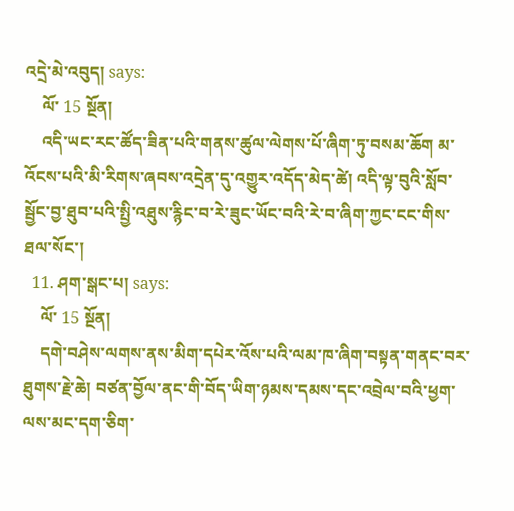འདྲེ་མེ་འབུད། says:
    ལོ་ 15 སྔོན།
    འདི་ཡང་རང་ཚོད་ཟིན་པའི་གནས་ཚུལ་ལེགས་པོ་ཞིག་ཏུ་བསམ་ཆོག མ་འོངས་པའི་མི་རིགས་ཞབས་འདྲེན་དུ་འགྱུར་འདོད་མེད་ཚེ། འདི་ལྟ་བུའི་སློབ་སྦྱོང་བྱ་ཐུབ་པའི་སྤྱི་འཐུས་རྙིང་བ་རེ་ཟུང་ཡོང་བའི་རེ་བ་ཞིག་ཀྱང་ངང་གིས་ཐལ་སོང་།
  11. ཤག་སྒང་པ། says:
    ལོ་ 15 སྔོན།
    དགེ་བཤེས་ལགས་ནས་མིག་དཔེར་འོས་པའི་ལམ་ཁ་ཞིག་བསྟན་གནང་བར་ཐུགས་རྗེ་ཆེ། བཙན་བྱོལ་ནང་གི་བོད་ཡིག་ཉམས་དམས་དང་འབྲེལ་བའི་ཕྱག་ལས་མང་དག་ཅིག་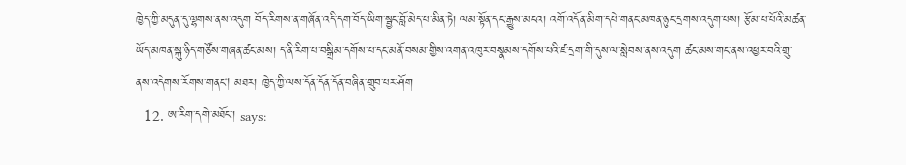ཁྱེད་ཀྱི་མདུན་དུ་ལྷགས་ནས་འདུག བོད་རིགས་ན་གཞོན་འདི་དག་བོད་ཡིག་སྦྱང་བློ་མེད་པ་མིན་ཏེ། ལམ་སྟོན་དང་རྒྱུས་མངའ། འགོ་འདོན་མིག་དཔེ་གནང་མཁན་ཉུང་དྲགས་འདུག་པས། རྩོམ་པ་པོའི་མཚན་ཡོད་མཁན་སྐུ་ཉིད་གཙོས་གཞན་ཚང་མས། ད་ནི་རིག་པ་བསྒྲིམ་དགོས་པ་དང་མནོ་བསམ་གྱིས་འགན་འཁུར་བསྣམས་དགོས་པའི་ཛ་དྲག་གི་དུས་ལ་སླེབས་ནས་འདུག ཚང་མས་གང་ནས་འཕྱར་བའི་གྲུ་ནས་འདེགས་རོགས་གནང། མཐར། ཁྱེད་ཀྱི་ལས་དོན་དོན་དོན་བཞིན་གྲུབ་པར་ཤོག
  12. ཨ་རིག་དགེ་མཐོང་། says: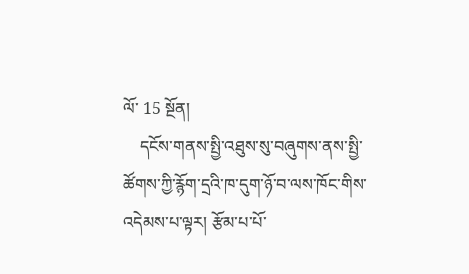ལོ་ 15 སྔོན།
    དངོས་གནས་སྤྱི་འཐུས་སུ་བཞུགས་ནས་སྤྱི་ཚོགས་ཀྱི་རྙོག་དྲའི་ཁ་དུག་ཉོ་བ་ལས་ཁོང་གིས་འདེམས་པ་ལྟར། རྩོམ་པ་པོ་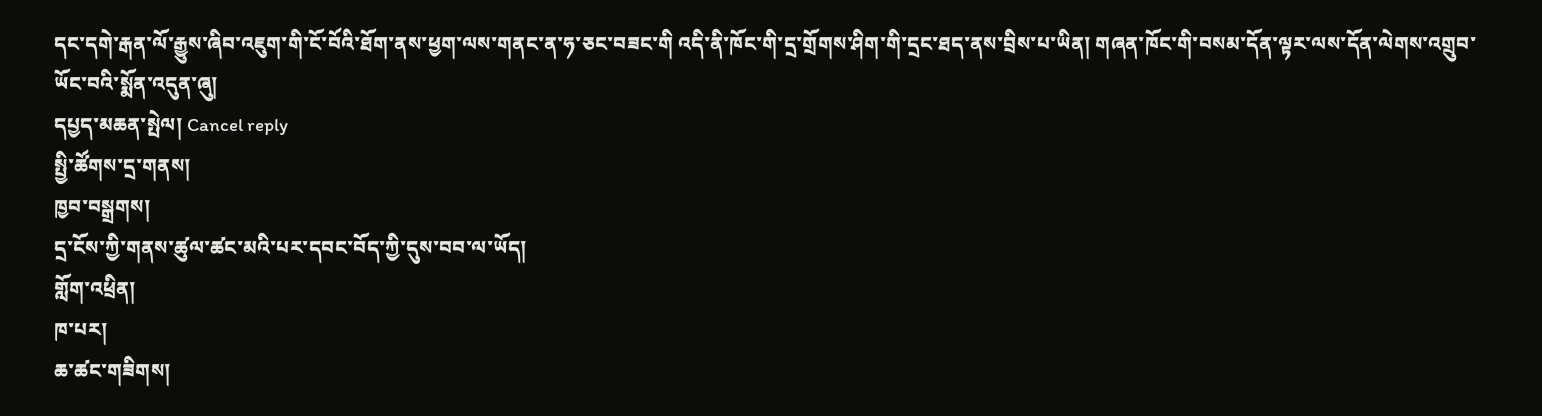དང་དགེ་རྒན་ལོ་རྒྱུས་ཞིབ་འཇུག་གི་ངོ་བོའི་ཐོག་ནས་ཕྱག་ལས་གནང་ན་ཧ་ཅང་བཟང་གི འདི་ནི་ཁོང་གི་དྲ་གྲོགས་ཤིག་གི་དྲང་ཐད་ནས་བྲིས་པ་ཡིན། གཞན་ཁོང་གི་བསམ་དོན་ལྟར་ལས་དོན་ལེགས་འགྲུབ་ཡོང་བའི་སྨོན་འདུན་ཞུ།
དཔྱད་མཆན་སྤེལ། Cancel reply
སྤྱི་ཚོགས་དྲ་གནས།
ཁྱབ་བསྒྲགས།
དྲ་ངོས་ཀྱི་གནས་ཚུལ་ཚང་མའི་པར་དབང་བོད་ཀྱི་དུས་བབ་ལ་ཡོད།
གློག་འཕྲིན།
ཁ་པར།
ཆ་ཚང་གཟིགས།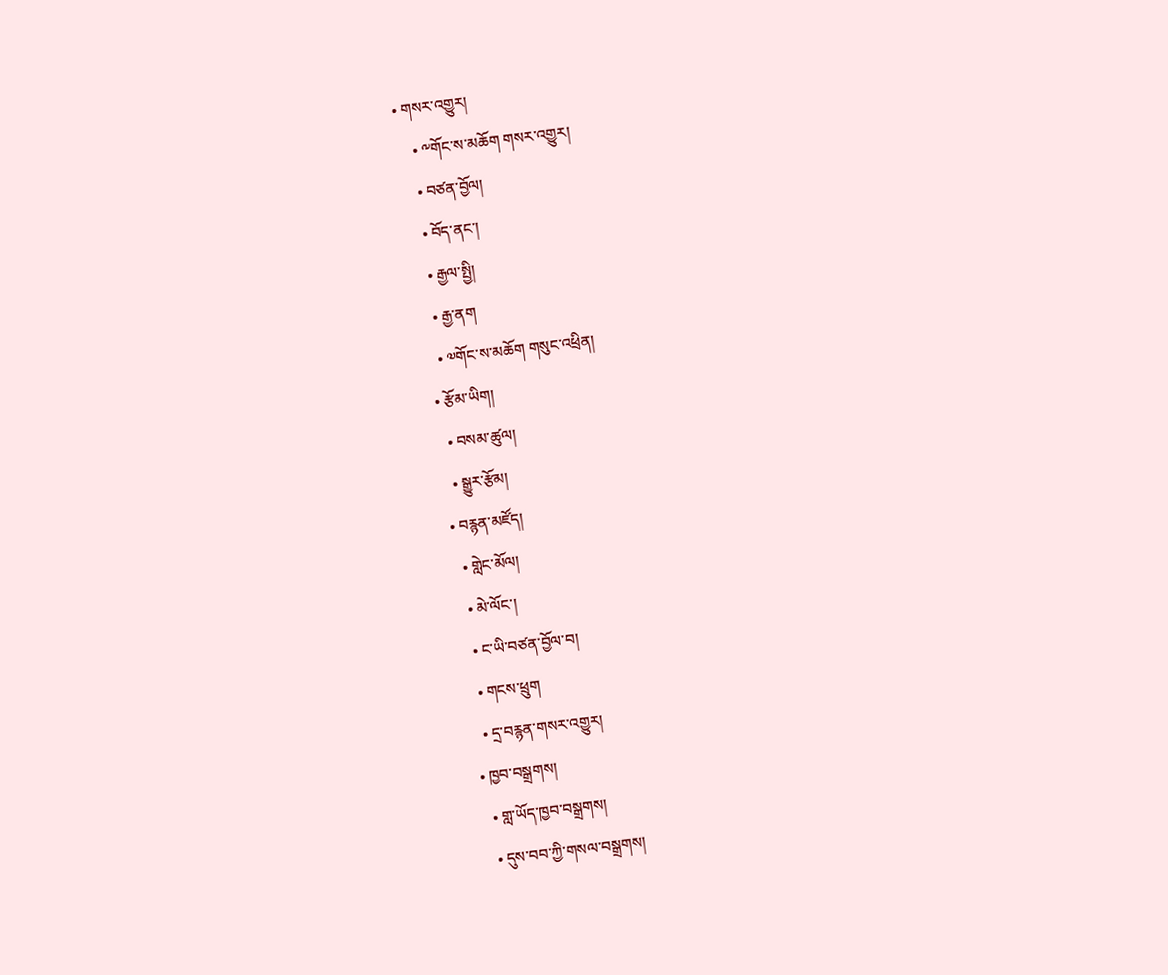• གསར་འགྱུར།
    • ༸གོང་ས་མཆོག གསར་འགྱུར།
    • བཙན་བྱོལ།
    • བོད་ནང་།
    • རྒྱལ་སྤྱི།
    • རྒྱ་ནག
    • ༧གོང་ས་མཆོག གསུང་འཕྲིན།
  • རྩོམ་ཡིག།
    • བསམ་ཚུལ།
    • སྒྱུར་རྩོམ།
  • བརྙན་མཛོད།
    • གླེང་མོལ།
    • མེ་ལོང་།
    • ང་ཡི་བཙན་བྱོལ་བ།
    • གངས་ཕྲུག
    • དྲ་བརྙན་གསར་འགྱུར།
  • ཁྱབ་བསྒྲགས།
    • གླ་ཡོད་ཁྱབ་བསྒྲགས།
    • དུས་བབ་ཀྱི་གསལ་བསྒྲགས།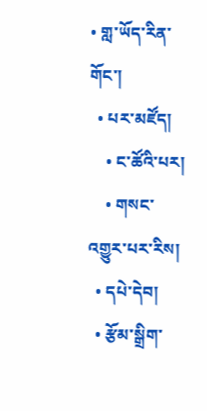• གླ་ཡོད་རིན་གོང་།
  • པར་མཛོད།
    • ང་ཚོའི་པར།
    • གསང་འགྱུར་པར་རིས།
  • དཔེ་དེབ།
  • རྩོམ་སྒྲིག་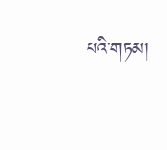པའི་གཏམ།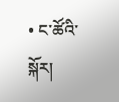• ང་ཚོའི་སྐོར།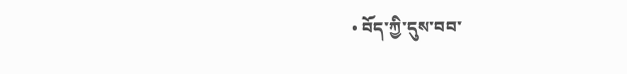• བོད་ཀྱི་དུས་བབ་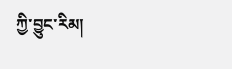ཀྱི་བྱུང་རིམ།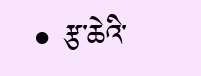• རྩ་ཆེའི་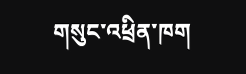གསུང་འཕྲིན་ཁག